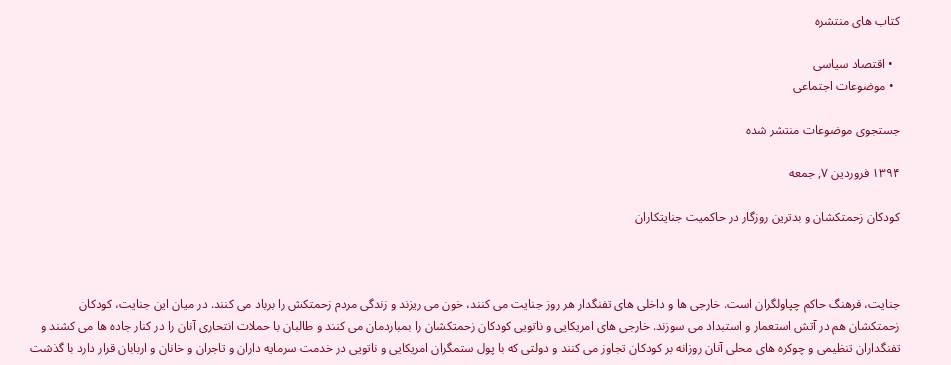کتاب های منتشره

  • اقتصاد سیاسی
  • موضوعات اجتماعی

جستجوی موضوعات منتشر شده

۱۳۹۴ فروردین ۷, جمعه

کودکان زحمتکشان و بدترین روزگار در حاکمیت جنایتکاران



جنایت، فرهنگ حاکم چپاولگران است. خارجی ها و داخلی های تفنگدار هر روز جنایت می کنند، خون می ریزند و زندگی مردم زحمتکش را برباد می کنند. در میان این جنایت، کودکان زحمتکشان هم در آتش استعمار و استبداد می سوزند. خارجی های امریکایی و ناتویی کودکان زحمتکشان را بمباردمان می کنند و طالبان با حملات انتحاری آنان را در کنار جاده ها می کشند و تفنگداران تنظیمی و چوکره های محلی آنان روزانه بر کودکان تجاوز می کنند و دولتی که با پول ستمگران امریکایی و ناتویی در خدمت سرمایه داران و تاجران و خانان و اربابان قرار دارد با گذشت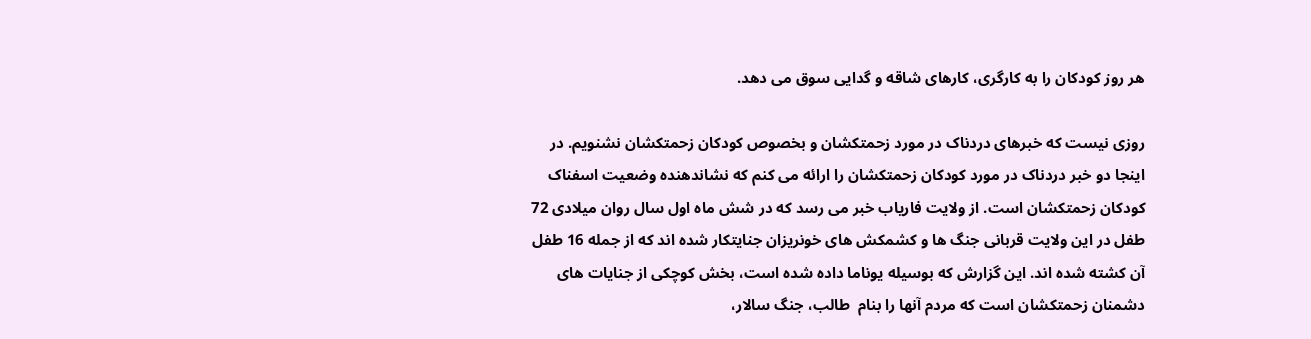هر روز کودکان را به کارگری، کارهای شاقه و گدایی سوق می دهد.

روزی نیست که خبرهای دردناک در مورد زحمتکشان و بخصوص کودکان زحمتکشان نشنویم. در اینجا دو خبر دردناک در مورد کودکان زحمتکشان را ارائه می کنم که نشاندهنده وضعیت اسفناک کودکان زحمتکشان است. از ولایت فاریاب خبر می رسد که در شش ماه اول سال روان میلادی 72 طفل در این ولایت قربانی جنگ ها و کشمکش های خونریزان جنایتکار شده اند که از جمله 16 طفل آن کشته شده اند. این گزارش که بوسیله یوناما داده شده است، بخش کوچکی از جنایات های دشمنان زحمتکشان است که مردم آنها را بنام  طالب، جنگ سالار،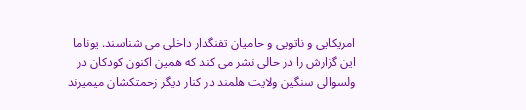امریکایی و ناتویی و حامیان تفنگدار داخلی می شناسند. یوناما این گزارش را در حالی نشر می کند که همین اکنون کودکان در ولسوالی سنگین ولایت هلمند در کنار دیگر زحمتکشان میمیرند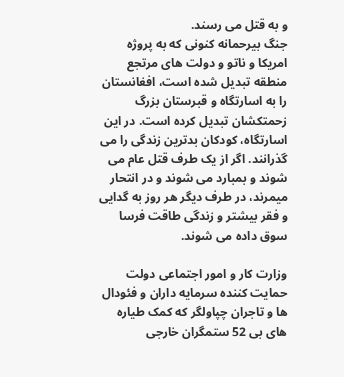و به قتل می رسند.
جنگ بیرحمانه کنونی که به پروژه امریکا و ناتو و دولت های مرتجع منطقه تبدیل شده است، افغانستان را به اسارتگاه و قبرستان بزرگ زحمتکشان تبدیل کرده است. در این اسارتگاه، کودکان بدترین زندگی را می گذرانند. اگر از یک طرف قتل عام می شوند و بمبارد می شوند و در انتحار میمرند، در طرف دیگر هر روز به گدایی و فقر بیشتر و زندگی طاقت فرسا سوق داده می شوند.

وزارت کار و امور اجتماعی دولت حمایت کننده سرمایه داران و فئودال ها و تاجران چپاولگر که کمک طیاره های بی 52 ستمگران خارجی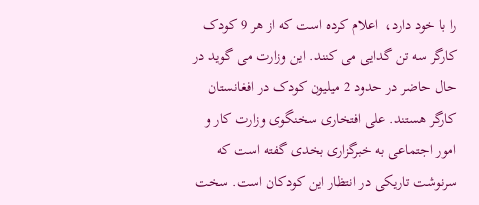را با خود دارد،  اعلام کرده است که از هر 9 کودک کارگر سه تن گدایی می کنند. این وزارت می گوید در حال حاضر در حدود 2 میلیون کودک در افغانستان کارگر هستند. علی افتخاری سخنگوی وزارت کار و امور اجتماعی به خبرگزاری بخدی گفته است که سرنوشت تاریکی در انتظار این کودکان است. سخت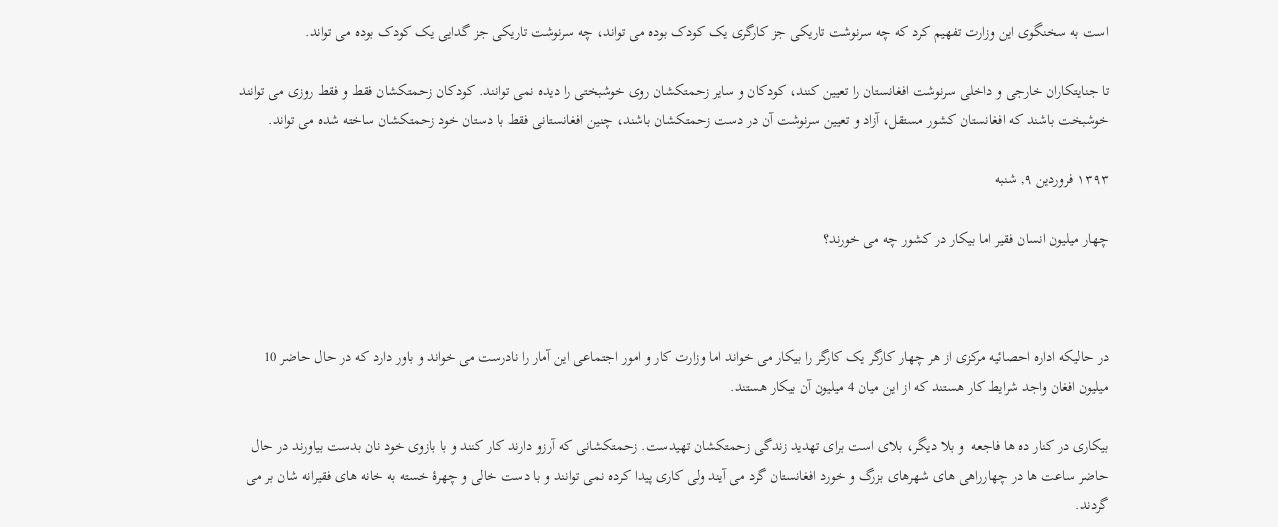است به سخنگوی این وزارت تفهیم کرد که چه سرنوشت تاریکی جز کارگری یک کودک بوده می تواند، چه سرنوشت تاریکی جز گدایی یک کودک بوده می تواند.

تا جنایتکاران خارجی و داخلی سرنوشت افغانستان را تعیین کنند، کودکان و سایر زحمتکشان روی خوشبختی را دیده نمی توانند. کودکان زحمتکشان فقط و فقط روزی می توانند خوشبخت باشند که افغانستان کشور مستقل، آزاد و تعیین سرنوشت آن در دست زحمتکشان باشند، چنین افغانستانی فقط با دستان خود زحمتکشان ساخته شده می تواند.

۱۳۹۳ فروردین ۹, شنبه

چهار میلیون انسان فقیر اما بیکار در کشور چه می خورند؟



در حالیکه اداره احصائیه مرکزی از هر چهار کارگر یک کارگر را بیکار می خواند اما وزارت کار و امور اجتماعی این آمار را نادرست می خواند و باور دارد که در حال حاضر 10 میلیون افغان واجد شرایط کار هستند که از این میان 4 میلیون آن بیکار هستند.

بیکاری در کنار ده ها فاجعه  و بلا دیگر، بلای است برای تهدید زندگی زحمتکشان تهیدست. زحمتکشانی که آرزو دارند کار کنند و با بازوی خود نان بدست بیاورند در حال حاضر ساعت ها در چهارراهی های شهرهای بزرگ و خورد افغانستان گرد می آیند ولی کاری پیدا کرده نمی توانند و با دست خالی و چهرۀ خسته به خانه های فقیرانه شان بر می گردند.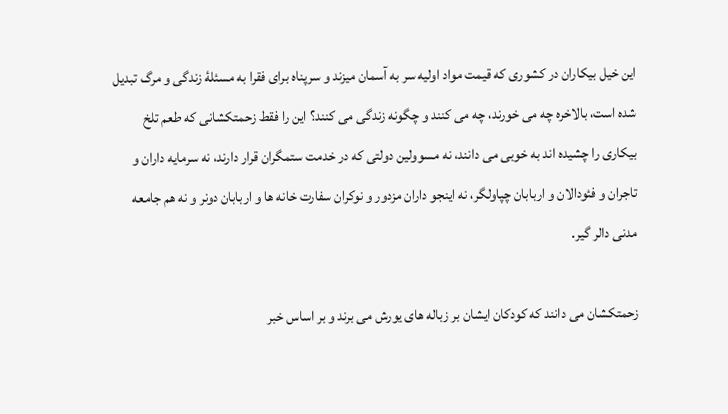این خیل بیکاران در کشوری که قیمت مواد اولیه سر به آسمان میزند و سرپناه برای فقرا به مسئلۀ زندگی و مرگ تبدیل شده است، بالاخره چه می خورند، چه می کنند و چگونه زندگی می کنند؟ این را فقط زحمتکشانی که طعم تلخ بیکاری را چشیده اند به خوبی می دانند، نه مسوولین دولتی که در خدمت ستمگران قرار دارند، نه سرمایه داران و تاجران و فئودالان و اربابان چپاولگر، نه اینجو داران مزدور و نوکران سفارت خانه ها و اربابان دونر و نه هم جامعه مدنی دالر گیر.

زحمتکشان می دانند که کودکان ایشان بر زباله های یورش می برند و بر اساس خبر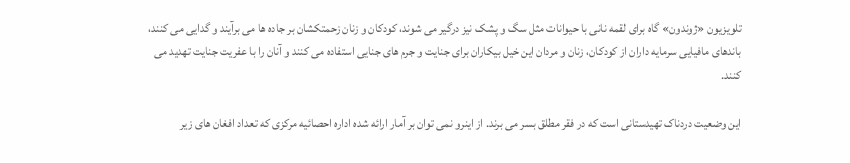تلویزیون «ژوندون» گاه برای لقمه نانی با حیوانات مثل سگ و پشک نیز درگیر می شوند، کودکان و زنان زحمتکشان بر جاده ها می برآیند و گدایی می کنند، باندهای مافیایی سرمایه داران از کودکان، زنان و مردان این خیل بیکاران برای جنایت و جرم های جنایی استفاده می کنند و آنان را با عفریت جنایت تهدید می کنند.

این وضعیت دردناک تهیدستانی است که در فقر مطلق بسر می برند. از اینرو نمی توان بر آمار ارائه شده اداره احصائیه مرکزی که تعداد افغان های زیر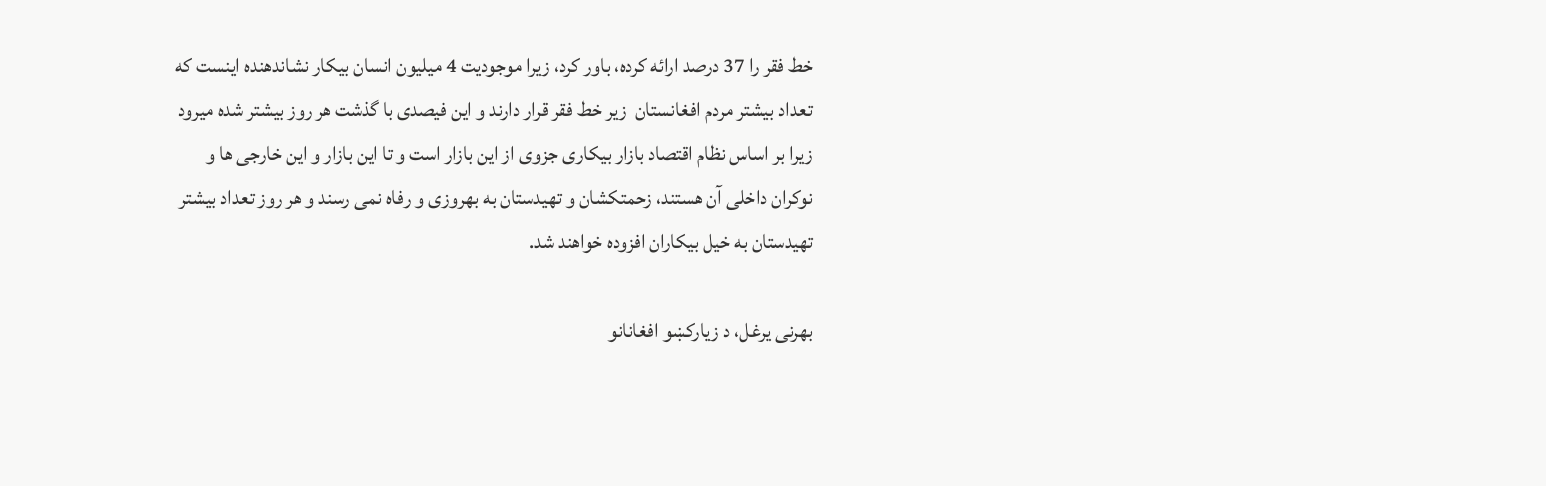خط فقر را 37 درصد ارائه کرده، باور کرد، زیرا موجودیت 4 میلیون انسان بیکار نشاندهنده اینست که تعداد بیشتر مردم افغانستان  زیر خط فقر قرار دارند و این فیصدی با گذشت هر روز بیشتر شده میرود زیرا بر اساس نظام اقتصاد بازار بیکاری جزوی از این بازار است و تا این بازار و این خارجی ها و نوکران داخلی آن هستند، زحمتکشان و تهیدستان به بهروزی و رفاه نمی رسند و هر روز تعداد بیشتر تهیدستان به خیل بیکاران افزوده خواهند شد.

بهرنی یرغل، د زیارکښو افغانانو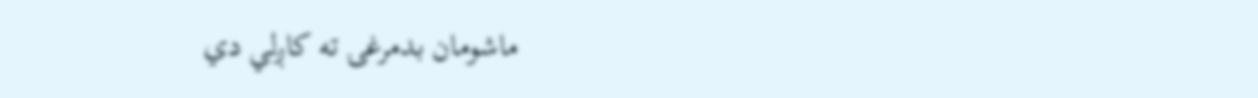ماشومان بدمرغۍ ته کاږلي دي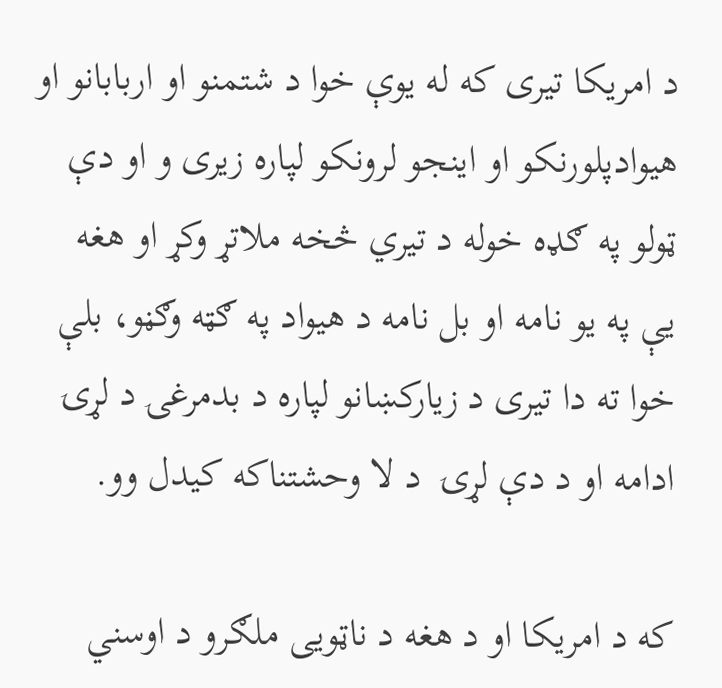د امریکا تیری که له یوې خوا د شتمنو او اربابانو او هیوادپلورنکو او اینجو لرونکو لپاره زیری و او دې ټولو په ګډه خوله د تیري څخه ملاتړ وکړ او هغه یې په یو نامه او بل نامه د هیواد په ګټه وګڼو، بلې خوا ته دا تیری د زیارکښانو لپاره د بدمرغۍ د لړۍ ادامه او د دې لړۍ  د لا وحشتناکه کیدل وو.

که د امریکا او د هغه د ناټويی ملګرو د اوسني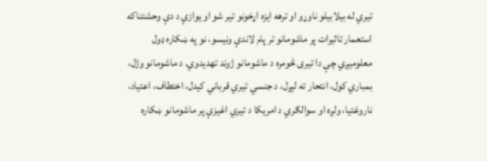تیري له بیلابیلو ناوړو او ترهه ایزه اړخونو تیر شو او یوازې د دې وحشتناکه استعمار تاثیرات پر ماشومانو تر پام لاندې ونیسو، نو په ښکاره ډول معلومیږي چې دا تیری څومره د ماشومانو ژوند تهدیدوي. د ماشومانو وژل، بمباري کول، انتحار ته لیږل، د جنسي تیري قرباني کیدل، اختطاف، اعتیاد، ناروغتیا، ولږه او سوالګري د امریکا د تیري اغیزې پر ماشومانو ښکاره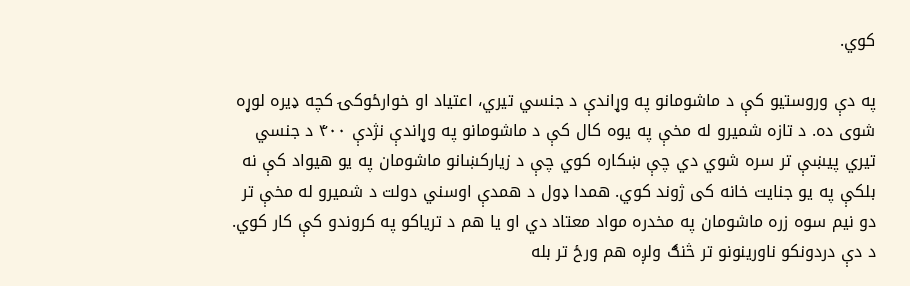کوي.

په دې وروستیو کې د ماشومانو په وړاندې د جنسي تیري، اعتیاد او خوارځوکۍ کچه ډیره لوړه شوی ده. د تازه شمیرو له مخې په یوه کال کې د ماشومانو په وړاندې نژدې ۴۰۰ د جنسي تیري پیښې تر سره شوي دي چې ښکاره کوي چې د زیارکښانو ماشومان په یو هیواد کې نه بلکې په یو جنایت خانه کی ژوند کوي. همدا ډول د همدې اوسني دولت د شمیرو له مخې تر دو نیم سوه زره ماشومان په مخدره مواد معتاد دي او یا هم د تریاکو په کروندو کې کار کوي. د دې دردونکو ناورینونو تر څنګ ولږه هم ورځ تر بله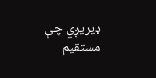ډیریږي چې مستقیم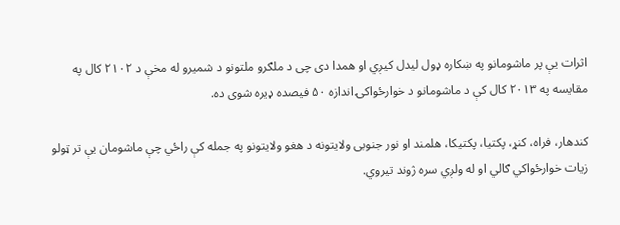اثرات یې پر ماشومانو په ښکاره ډول لیدل کیږي او همدا دی چی د ملګرو ملتونو د شمیرو له مخې د ۲۱۰۲ کال په مقایسه په ۲۰۱۳ کال کې د ماشومانو د خوارځواکۍ اندازه ۵۰ فیصده ډیره شوی ده.

کندهار، فراه، کنړ، پکتیا، پکتیکا، هلمند او نور جنوبی ولایتونه د هغو ولایتونو په جمله کې راځي چې ماشومان یې تر ټولو زیات خوارځواکي ګالي او له ولږي سره ژوند تیروي.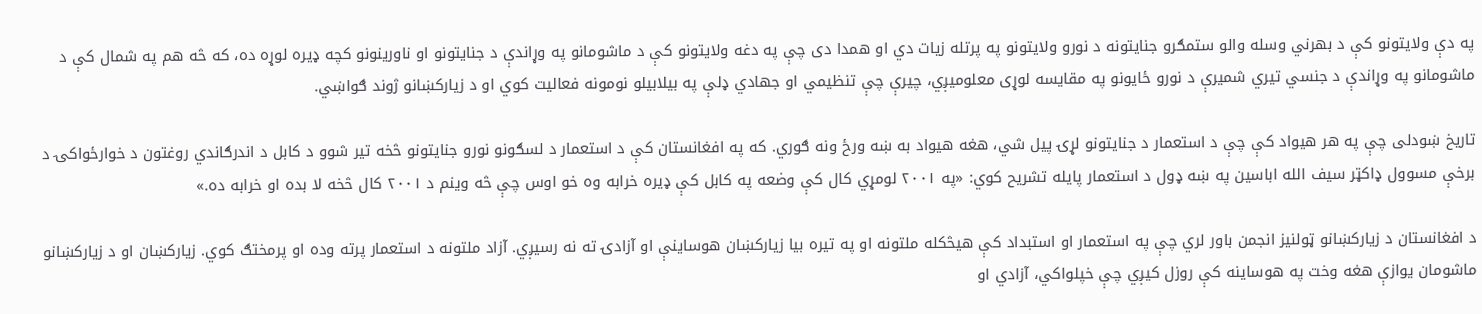په دې ولایتونو کې د بهرني وسله والو ستمګرو جنایتونه د نورو ولایتونو په پرتله زیات دي او همدا دی چې په دغه ولایتونو کې د ماشومانو په وړاندې د جنایتونو او ناورینونو کچه ډیره لوړه ده، که څه هم په شمال کې د ماشومانو په وړاندې د جنسي تیري شمیرې د نورو ځایونو په مقایسه لوړی معلومیږي، چیرې چې تنظیمي او جهادي ډلې په بیلابیلو نومونه فعالیت کوي او د زیارکښانو ژوند ګواښي.

تاریخ ښودلی چې په هر هیواد کې چې د استعمار د جنایتونو لړۍ پیل شي، هغه هیواد به ښه ورځ ونه ګوري. که په افغانستان کې د استعمار د لسګونو نورو جنایتونو څخه تیر شوو د کابل د اندرګاندي روغتون د خوارځواکۍ د برخې مسوول ډاکټر سیف الله اباسین په ښه ‌ډول د استعمار پایله تشریح کوي: «په ۲۰۰۱ لومړي کال کې وضعه په کابل کې ډیره خرابه وه خو اوس چې څه وینم د ۲۰۰۱ کال څخه لا بده او خرابه ده.»

د افغانستان د زیارکښانو ټولنیز انجمن باور لري چې په استعمار او استبداد کې هیڅکله ملتونه او په تیره بیا زیارکښان هوساینې او آزادۍ ته نه رسیږي. آزاد ملتونه د استعمار پرته وده او پرمختګ کوي. زیارکښان او د زیارکښانو ماشومان یوازې هغه وخت په هوساینه کې روزل کیږي چې خپلواکي، آزادي او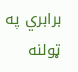برابري په ټولنه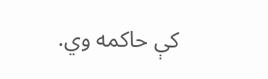کې حاکمه وي.